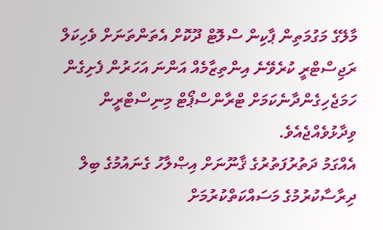މާލޭގެ މަގުމަތިން ޕާކިން ސްލޮޓް ދޫކޮށް އެތަންތަނަށް ވެހިކަލް ރަޖިސްޓްރީ ކުރެވޭނެ އިންތިޒާމެއް އަންނަ އަހަރުން ފެށިގެން ހަމަޖެހިގެންދާނެކަމަށް ޓްރާންސްޕޯޓް މިނިސްޓްރީން ވިދާޅުވެއްޖެއެވެ.
އެއްގަމު ދަތުރުފަތުރުގެ ޤާނޫނަށް އިޞްލާހު ގެނައުމުގެ ބިލް ދިރާސާކުރުމުގެ މަސައްކަތްކުރުމަށް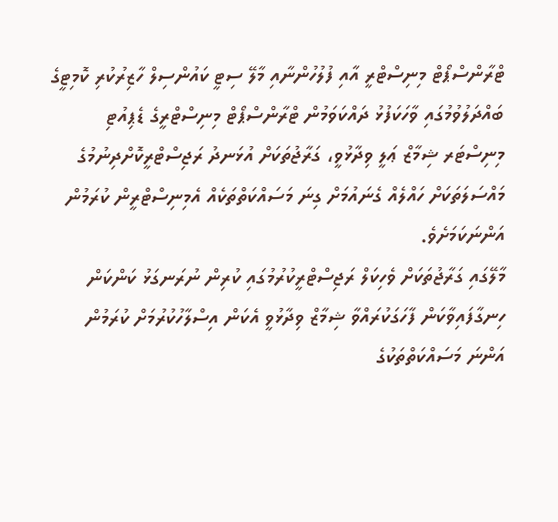ޓްރާންސްޕޯޓް މިނިސްޓްރީ އާއި ފުލުހުންނާއި މާލޭ ސިޓީ ކައުންސިލް ހާޒިރުކުރި ކޮމިޓީގެ ބައްދަލުވުމުގައި ވާހަކަފުޅު ދައްކަވަމުން ޓްރާންސްޕޯޓް މިނިސްޓްރީގެ ޑެޕިއުޓި މިނިސްޓަރ ޝިމާޒް ޢަލީ ވިދާޅުވީ، ގަރާޖުތަކަށް އުޅަނދު ރަޖިސްޓްރީކޮށްދިނުމުގެ މައްސަލަތަކަށް ހައްލެއް ގެނައުމަށް ގިނަ މަސައްކަތްތަކެއް އެމިނިސްޓްރީން ކުރަމުން އަންނަކަމަށެވެ.
މާލޭގައި ގަރާޖުތަކަށް ވެހިކަލް ރަޖިސްޓްރީކުރުމުގައި ކުރިން ނުރަނގަޅު ކަންކަން ހިނގާފައިވާކަން ފާހަގަކުރައްވާ ޝިމާޒް ވިދާޅުވީ އެކަން އިސްލާހުކުރުމަށް ކުރަމުން އަންނަ މަސައްކަތްތަކުގެ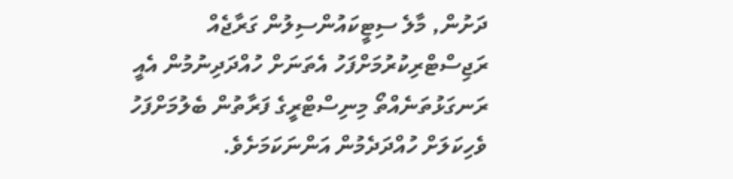ދަށުން, މާލެ ސިޓީކައުންސިލުން ގަރާޖެއް ރަޖިސްޓްރިކުރުމަށްފަހު އެތަނަށް ހުއްދަދިނުމުން އެއީ ރަނގަޅުތަނެއްތޯ މިނިސްޓްރީގެ ފަރާތުން ބެލުމަށްފަހު ވެހިކަލަށް ހުއްދަދެމުން އަންނަކަމަށެވެ.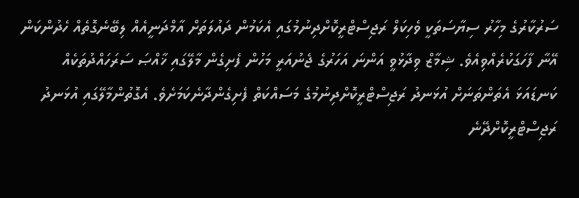ސަރުކާރުގެ މިހާރު ސިޔާސަތަކީ ވެހިކަލް ރަޖިސްޓްރީކޮށްދިނުމުގައި އެކަމުން ދައުލަތަށް އާމްދަނީއެއް ލިބޭނެގޮތެއް ހެދުންކަން އޭނާ ފާހަގަކުރެއްވިއެވެ. ޝިމާޒް ވިދާޅުވީ އަންނަ އަހަރުގެ ޖެނުއަރީ މަހުން ފެށިގެން މާލޭގައި ޚާއްޞަ ސަރަހައްދުތަކެއް ކަނޑައަޅަ އެތަންތަނަށް އުޅަނދު ރަޖިސްޓްރީކޮށްދިނުމުގެ މަސައްކަތް ފެށިގެންދާނެކަމަށެވެ. އެގޮތުންމާލޭގައި އުޅަނދު ރަޖިސްޓްރީކޮށްދޭނެ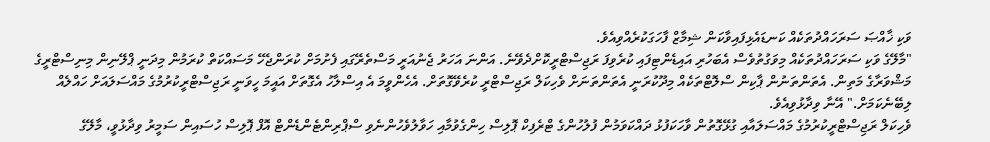ވަކި ޚާއްޞަ ސަރަހައްދުތަކެއް ކަނޑައެޅިފައިވާކަން ޝިމާޒް ފާހަގަކުރެއްވިއެވެ.
"މާލޭގެ ވަކި ސަރަހައްދުތަކެއް މިވަގުތުވެސް އެބަހުރި އައިޑެންޓިފައި ކުރެވިފަ ރަޖިސްޓްރީކޮށްދެވޭނެ. އަންނަ އަހަރު ޖެނުއަރީ މަސްތެރޭގައި ފެށުމަށް ކުރަންޖެހޭ މަސައްކަތް ކުރަމުން މިދަނީ ޕްލޭނިން މިނިސްޓްރީގެ މަޝްވަރާގެ މަތިން. އެތަންތަނުން ޕާކިން ސްލޮޓްތަކެއް މިދޫކުރަނީ އެތަންތަނަށް ވެހިކަލް ރަޖިސްޓްރީ ކުރެވޭގޮތަށް. އެހެންވީމަ އެ އިސްލާހު އެގޮތަށް އައީމަ ހީވަނީ ރަޖިސްޓްރީކުރުމުގެ މައްސަލައަށް ހައްލެއް ލިބޭނެކަމަށް." އޭނާ ވިދާޅުވިއެވެ.
ވެހިކަލް ރަޖިސްޓްރީކުރުމުގެ މައްސަލައާއި ގުޅޭގޮތުން ވާހަކަފުޅު ދައްކަވަމުން ފުލުހުންގެ ޓްރެފިކް ޕޮލިސް ހިންގެވުމާއި ހަވާލުވެހުންނެވި ސްޕްރިންޓެންޑެންޓް އޮފް ޕޮލިސް ހުސައިން ސަމީރު ވިދާޅުވީ، މާލޭގެ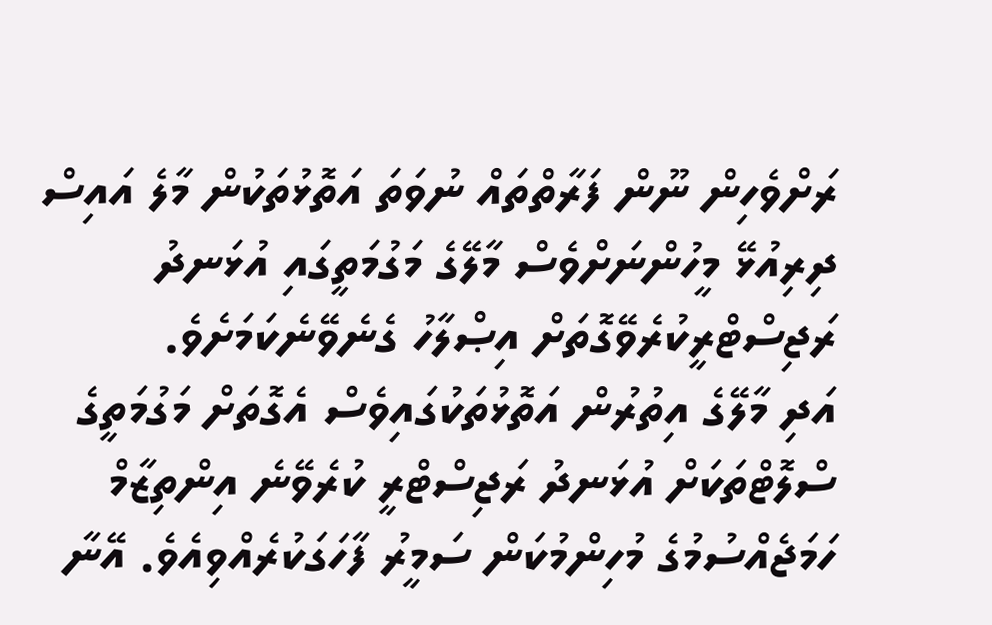ރަށްވެހިން ނޫން ފަރާތްތައް ނުވަތަ އަތޮޅުތަކުން މާލެ އައިސް ދިރިއުޅޭ މީހުންނަށްވެސް މާލޭގެ މަގުމަތީގައި އުޅަނދު ރަޖިސްޓްރީކުރެވޭގޮތަށް އިޞްލާހު ގެނެވޭނެކަމަށެވެ.
އަދި މާލޭގެ އިތުރުން އަތޮޅުތަކުގައިވެސް އެގޮތަށް މަގުމަތީގެ ސްލޮޓްތަކަށް އުޅަނދު ރަޖިސްޓްރީ ކުރެވޭނެ އިންތިޒާމް ހަމަޖެއްސުމުގެ މުހިންމުކަން ސަމީރު ފާހަގަކުރެއްވިއެވެ. އޭނާ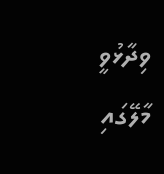ވިދާޅުވީ މާލޭގައި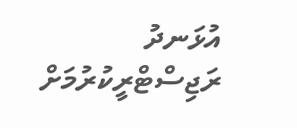އުޅަނދު ރަޖިސްޓްރީކުރުމަށް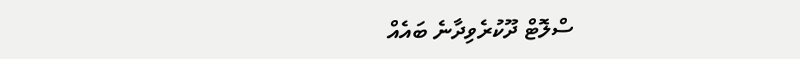ސްލޮޓް ދޫކުރެވިދާނެ ބައެއް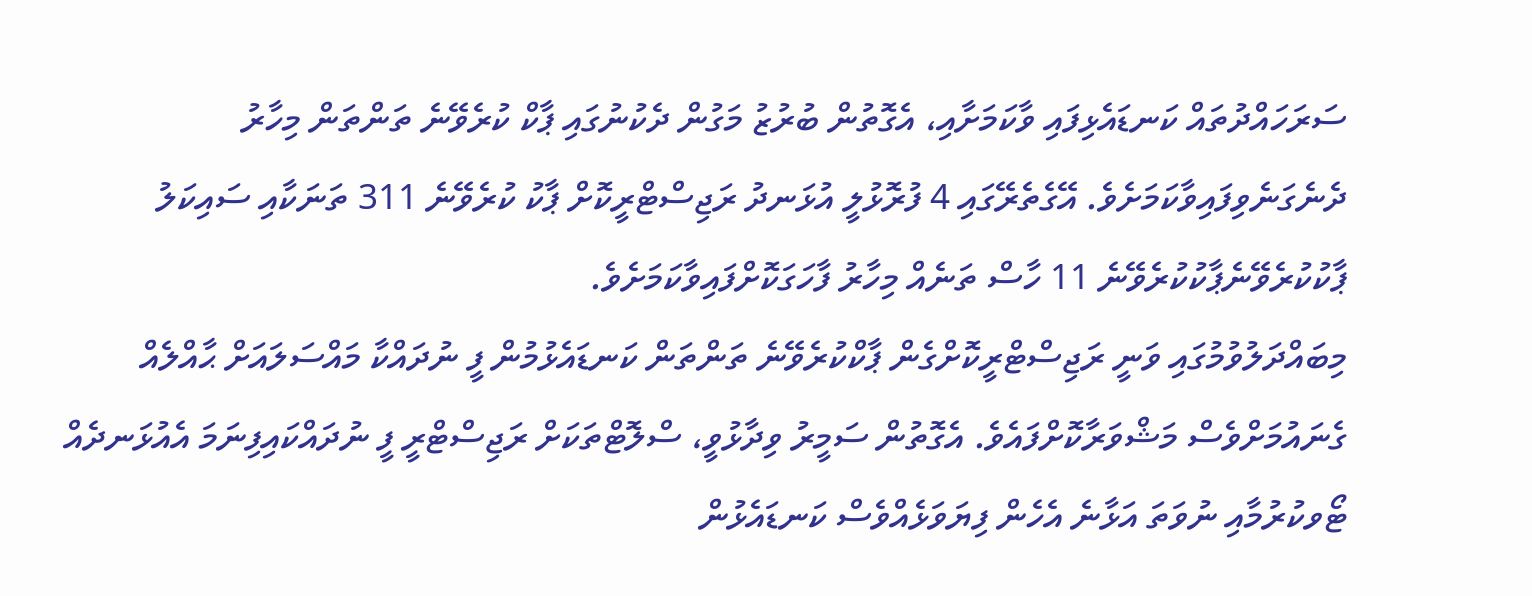ސަރަހައްދުތައް ކަނޑައެޅިފައި ވާކަމަށާއި، އެގޮތުން ބުރުޒު މަގުން ދެކުނުގައި ޕާކް ކުރެވޭނެ ތަންތަން މިހާރު ދެނެގަނެވިފައިވާކަމަށެވެ. އޭގެތެރޭގައި 4 ފުރޮޅުލީ އުޅަނދު ރަޖިސްޓްރީކޮށް ޕާކު ކުރެވޭނެ 311 ތަނަކާއި ސައިކަލު ޕާކުކުރެވޭނެޕާކުކުރެވޭނެ 11 ހާސް ތަނެއް މިހާރު ފާހަގަކޮށްފައިވާކަމަށެވެ.
މިބައްދަލުވުމުގައި ވަނީ ރަޖިސްޓްރީކޮށްގެން ޕާކްކުރެވޭނެ ތަންތަން ކަނޑައެޅުމުން ފީ ނުދައްކާ މައްސަލައަށް ޙާއްލެއް ގެނައުމަށްވެސް މަޝްވަރާކޮށްފައެވެ. އެގޮތުން ސަމީރު ވިދާޅުވީ، ސްލޮޓްތަކަށް ރަޖިސްޓްރީ ފީ ނުދައްކައިފިނަމަ އެއުޅަނދެއް ޓޯވކުރުމާއި ނުވަތަ އަޅާނެ އެހެން ފިޔަވަޅެއްވެސް ކަނޑައެޅުން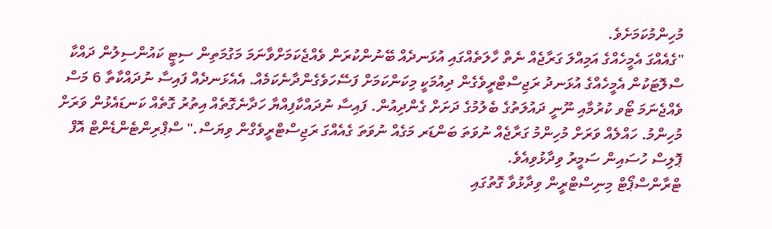މުހިންމުކަމަށެވެ.
"ގެއެއްގަ އެމީހެއްގެ އަމިއްލަ ގަރާޖެއް ނެތް ހާލަތެއްގައި އުޅަނދެއް ބޭނުންކުރަން ވެއްޖެކަމަށްވާނަމަ މަގުމަތިން ސިޓީ ކައުންސިލުން ދައްކާ ސްލޮޓަކުން އެމީހެއްގެ އުޅަނދު ރަޖިސްޓްރީވެގެން ދިއުމަކީ މިކަންކަމަށް ފަސޭހަވެގެންދާނެކަމެއް. އެއެޅަނދެއް ފައިސާ ނުދައްކާތާ 6 މަސް ވެއްޖެނަމަ ޓޯވ ކުރުމާއި ނޫނީ ދައުލަތުގެ ބެލުމުގެ ދަށަށް ގެންދިއުން. ފައިސާ ނުދައްކާފިއްޔާ ހަދާނެގޮތެއް އިތުރު ގޮތެއް ކަނޑައެޅުން ވަރަށް މުހިންމު. ހައްލެއް ވަރަށް މުހިންމު ގަރާޖެއް ނުވަތަ ބަންޑަރ މަގެއް ނުވަތަ ގެއެއްގަ ރަޖިސްޓްރީވެގްން ވިޔަސް." ސްޕްރިންޓެންޑެންޓް އޮފް ޕޮލިސް ހުސައިން ސަމީރު ވިދާޅުވިއެވެ.
ޓްރާންސްޕޯޓް މިނިސްޓްރީން ވިދާޅުވާ ގޮތުގައި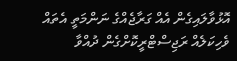އޮޅުވާލައިގެން އެއް ގަރާޖެއްގެ ނަންމަތީ އެތައް ވެހިކަލެއް ރަޖިސްޓްރީކޮށްގެން ދުއްވާ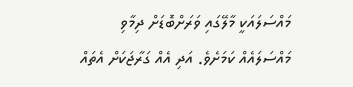މައްސަލައަކީ މާލޭގައި ވަރަށްބޮޑަށް ދިމާވި މައްސަލައެއް ކަމަށެވެ. އަދި އެއް ގަރާޖަކަށް އެތައް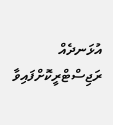އުޅަނދެއް ރަޖިސްޓްރީކޮށްފައިވާ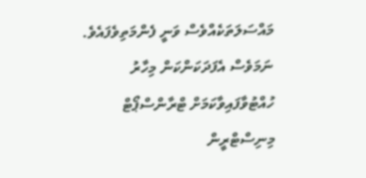މައްސަލަތަކެއްވެސް ވަނީ ފެންމަތިވެފައެވެ. ނަމަވެސް އެފަދަކަންކަން މިހާރު ހުއްޓުވާފައިވާކަމަށް ޓްރާންސްޕޯޓް މިނިސްޓްރީން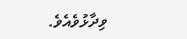ވިދާޅުވެއެވެ.